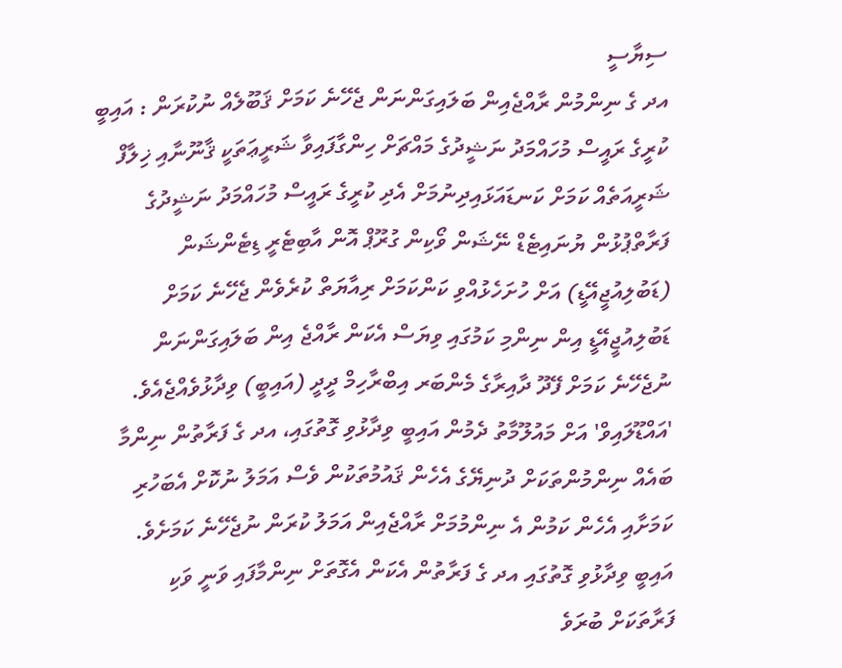ސިޔާސީ
އދ ގެ ނިންމުން ރާއްޖެއިން ބަލައިގަންނަން ޖެހޭނެ ކަމަށް ޤަބޫލެއް ނުކުރަން : އައިބީ
ކުރީގެ ރައީސް މުހައްމަދު ނަޝީދުގެ މައްޗަށް ހިންގާފައިވާ ޝަރީޢަތަކީ ޤާނޫނާއި ޚިލާފް ޝަރީއަތެއް ކަމަށް ކަނޑައަޅައިދިނުމަށް އެދި ކުރީގެ ރައީސް މުހައްމަދު ނަޝީދުގެ ފަރާތްޕުޅުން ޔުނައިޓެޑް ނޭޝަން ވޯކިން ގުރޫޕް އޮން އާބިޓެރީ ޑިޓެންޝަން (ޑަބުލިއުޖީއޭޑީ) އަށް ހުށަހެޅުއްވި ކަންކަމަށް ރިއާޔަތް ކުރެވެން ޖެހޭނެ ކަމަށް ޑަބުލިއުޖީއޭޑީ އިން ނިންމި ކަމުގައި ވިޔަސް އެކަން ރާއްޖެ އިން ބަލައިގަންނަން ނުޖެހޭނެ ކަމަށް ފޭދޫ ދާއިރާގެ މެންބަރ އިބްރާހިމް ދީދީ (އައިބީ) ވިދާޅުވެއްޖެއެވެ.
'އައްޑޫލައިވް' އަށް މައުލޫމާތު ދެމުން އައިބީ ވިދާޅުވި ގޮތުގައި، އދ ގެ ފަރާތުން ނިންމާ ބައެއް ނިންމުންތަކަށް ދުނިޔޭގެ އެހެން ޤައުމުތަކުން ވެސް އަމަލު ނުކޮށް އެބަހުރި ކަމަށާއި އެހެން ކަމުން އެ ނިންމުމަށް ރާއްޖެއިން އަމަލު ކުރަން ނުޖެހޭނެ ކަމަށެވެ. އައިބީ ވިދާޅުވި ގޮތުގައި އދ ގެ ފަރާތުން އެކަން އެގޮތަށް ނިންމާފައި ވަނީ ވަކި ފަރާތަކަށް ބުރަވެ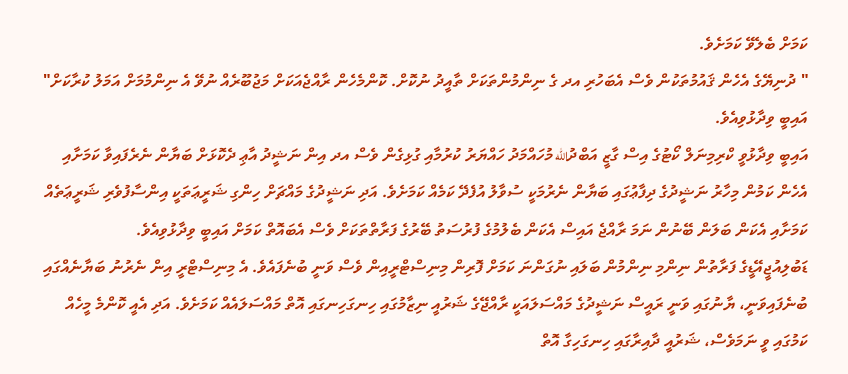ކަމަށް ބެލެވޭ ކަމަށެވެ.
" ދުނިޔޭގެ އެހެން ޤައުމުތަކުން ވެސް އެބަހުރި އދ ގެ ނިންމުންތަކަށް ތާއީދު ނުކޮށް. ކޮންމެހެން ރާއްޖެއަކަށް މަޖުބޫރެއް ނުވޭ އެ ނިންމުމަށް އަމަލު ކުރާކަށް" އައިބީ ވިދާޅުވިއެވެ.
އައިބީ ވިދާޅުވީ ކްރިމިނަލް ކޯޓުގެ އިސް ގާޒީ އަބްދުالله މުހައްމަދު ހައްޔަރު ކުރުމާއި ގުޅިގެން ވެސް އދ އިން ނަޝީދު އާޢި ދެކޮޅަށް ބަޔާން ނެރެފައިވާ ކަމަށާއި އެހެން ކަމުން މިހާރު ނަޝީދުގެ ދިފާޢުގައި ބަޔާން ނެރުމަކީ ސުވާލު އުފެދޭ ކަމެއް ކަމަށެވެ. އަދި ނަޝީދުގެ މައްޗަށް ހިންގި ޝަރީޢަތަކީ އިންސާފުވެރި ޝަރީޢަތެއް ކަމަށާއި އެކަން ބަލަން ބޭނުން ނަމަ ރާއްޖެ އައިސް އެކަން ބެލުމުގެ ފުރުސަތު ބޭރުގެ ފަރާތްތަކަށް ވެސް އެބައޮތް ކަމަށް އައިބީ ވިދާޅުވިއެވެ.
ޑަބުލިއުޖީއޭޑީގެ ފަރާތުން ނިންމި ނިންމުން ބަލައި ނުގަންނަ ކަމަށް ފޮރިން މިނިސްޓްރީއިން ވެސް ވަނީ ބުނެފައެވެ. އެ މިނިސްޓްރީ އިން ނެރުނު ބަޔާނެއްގައި ބުނެފައިވަނީ، ޔާނުގައި ވަނީ ރައީސް ނަޝީދުގެ މައްސަލައަކީ ރާއްޖޭގެ ޝަރުއީ ނިޒާމުގައި ހިނގަހިނގައި އޮތް މައްސަލައެއް ކަމަށެވެ. އަދި އެއީ ކޮންމެ މީހެއް ކަމުގައި ވީ ނަމަވެސް، ޝަރުއީ ދާއިރާގައި ހިނގަހިގާ އޮތް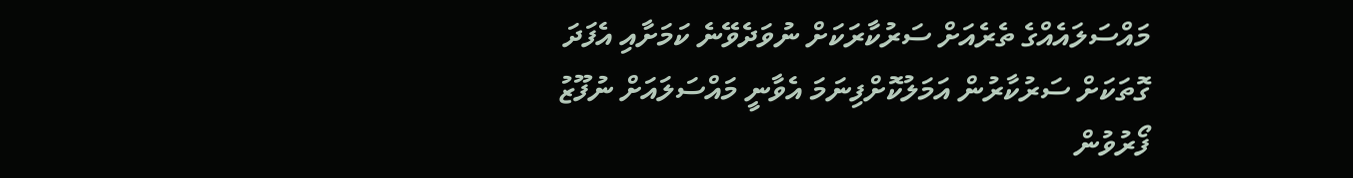މައްސަލައެއްގެ ތެރެއަށް ސަރުކާރަކަށް ނުވަދެވޭނެ ކަމަށާއި އެފަދަ ގޮތަކަށް ސަރުކާރުން އަމަލުކޮށްފިނަމަ އެވާނީ މައްސަލައަށް ނުފޫޒު ފޯރުވުން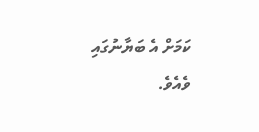ކަމަށް އެ ބަޔާނުގައި ވެއެވެ.